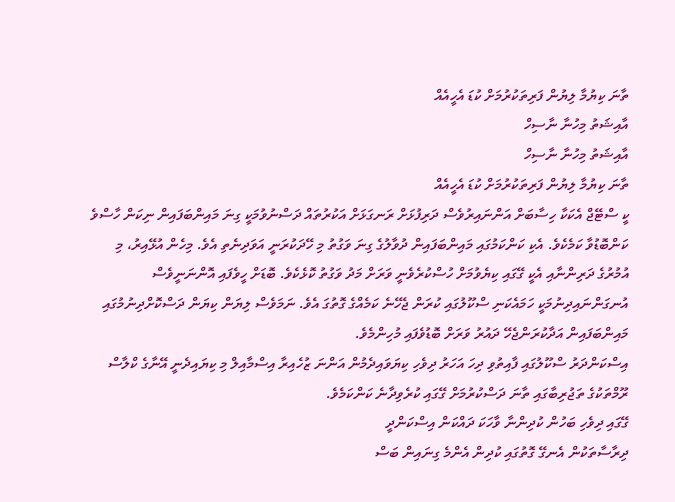ތާނަ ކިޔުމާ ލިޔުން ފަރިތަކުރުމަށް ކުޑަ އެހީއެއް
އާއިޝަތު މިހުނާ ނާސިހް
އާއިޝަތު މިހުނާ ނާސިހް
ތާނަ ކިޔުމާ ލިޔުން ފަރިތަކުރުމަށް ކުޑަ އެހީއެއް
ކީ ސްޓޭޖް އެކަކާ ހިސާބަށް އަންނައިރުވެސް ދަރިފުޅަށް ރަނގަޅަށް އަކުރުތައް ދަސްނުވުމަކީ ގިނަ މައިންބަފައިން ނިކަން ހާސްވެ ކަންބޮޑުވާ ކަމެކެވެ. އެކި ކަންކަމުގައި މައިންބަފައިން ދުވާލުގެ ގިނަ ވަގުތު މި ހޭދަކުރަނީ އަވަދިނެތި އެވެ. މިހެން އުޅޭއިރު، މި އުމުރުގެ ދަރިންނާއި އެކީ ގޭގައި ކިޔެވުމަށް ހުސްކުރެވެނީ ވަރަށް މަދު ވަގުތު ކޮޅެކެވެ. ބޮޑަށް ހީވެފައި އޮންނަނީވެސް އުނގަންނައިދިނުމަކީ ހަމައެކަނި ސްކޫލުގައި ކުރަން ޖެހޭނެ ކަމެއްގެ ގޮތުގަ އެވެ. ނަމަވެސް ލިޔަން ކިޔަން ދަސްކޮށްދިނުމުގައި މައިންބަފައިން އަދާކުރަންޖެހޭ ދައުރު ވަރަށް ބޮޑުވެފައި މުހިންމެވެ.
އިސްކަންދަރު ސްކޫލުގައި ފާއިތުވި ދިހަ އަހަރު ދިވެހި ކިޔަވައިދެމުން އަންނަ ޒުހެއިރާ އިސްމާއިލް މި ކިޔައިދެނީ އޭނާގެ ކްލާސް ރޫމްތަކުގެ ތަޖުރިބާގައި ތާނަ ދަސްކުރުމަށް ގޭގައި ކުރެވިދާނެ ކަންކަމެވެ.
ގޭގައި ދިވެހި ބަހުން ކުދިންނާ ވާހަކަ ދައްކަން އިސްކަންދީ
ދިރާސާތަކުން އެނގޭ ގޮތުގައި ކުދިން އެންމެ ގިނައިން ބަސް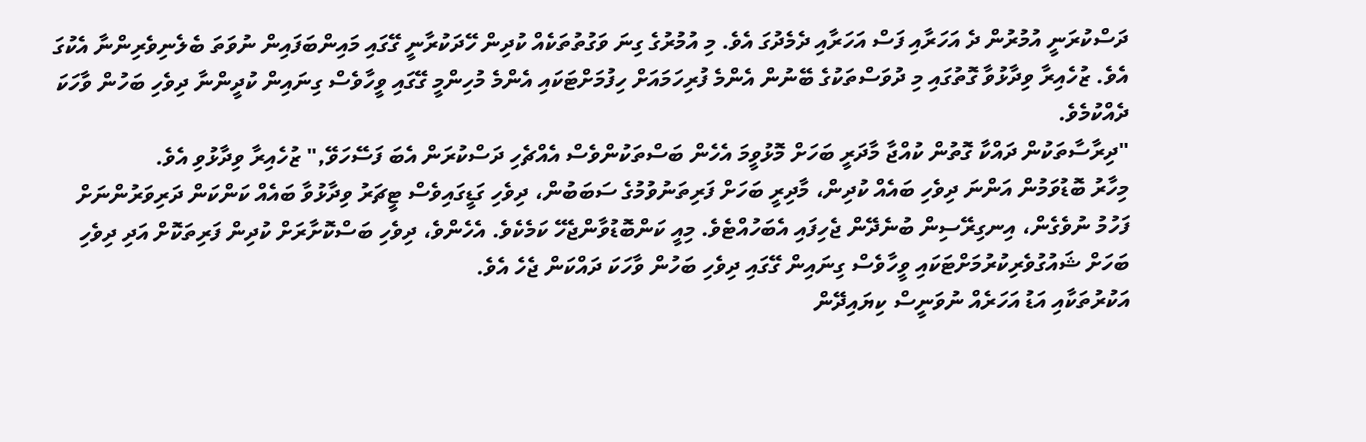ދަސްކުރަނީ އުމުރުން ދެ އަހަރާއި ފަސް އަހަރާއި ދެމެދުގަ އެވެ. މި އުމުރުގެ ގިނަ ވަގުތުތަކެއް ކުދިން ހޭދަކުރާނީ ގޭގައި މައިންބަފައިން ނުވަތަ ބެލެނިވެރިންނާ އެކުގަ އެވެ. ޒުހެއިރާ ވިދާޅުވާ ގޮތުގައި މި ދުވަސްތަކުގެ ބޭނުން އެންމެ ފުރިހަމައަށް ހިފުމަށްޓަކައި އެންމެ މުހިންމީ ގޭގައި ވީހާވެސް ގިނައިން ކުދީންނާ ދިވެހި ބަހުން ވާހަކަ ދެއްކުމެވެ.
"ދިރާސާތަކުން ދައްކާ ގޮތުން ކުއްޖާ މާދަރީ ބަހަށް މޮޅުވީމަ އެހެން ބަސްތަކުންވެސް އެއްޗެހި ދަސްކުރަން އެބަ ފަސޭހަވޭ," ޒުހެއިރާ ވިދާޅުވި އެވެ.
މިހާރު ބޮޑުވަމުން އަންނަ ދިވެހި ބައެއް ކުދިން، މާދިރީ ބަހަށް ފަރިތަނުވުމުގެ ސަބަބުން، ދިވެހި ގަޑީގައިވެސް ޓީޗަރު ވިދާޅުވާ ބައެއް ކަންކަން ދަރިވަރުންނަށް ފަހުމު ނުވެގެން، އިނގިރޭސިން ބުނެދޭން ޖެހިފައި އެބަހުއްޓެވެ. މިއީ ކަންބޮޑުވާންޖެހޭ ކަމެކެވެ. އެހެންވެ، ދިވެހި ބަސްކޮށާރަށް ކުދިން ފަރިތަކޮށް އަދި ދިވެހި ބަހަށް ޝައުގުވެރިކުރުމަށްޓަކައި ވީހާވެސް ގިނައިން ގޭގައި ދިވެހި ބަހުން ވާހަކަ ދައްކަން ޖެހެ އެވެ.
އަކުރުތަކާއި އަޑު އަހަރެއް ނުވަނީސް ކިޔައިދޭން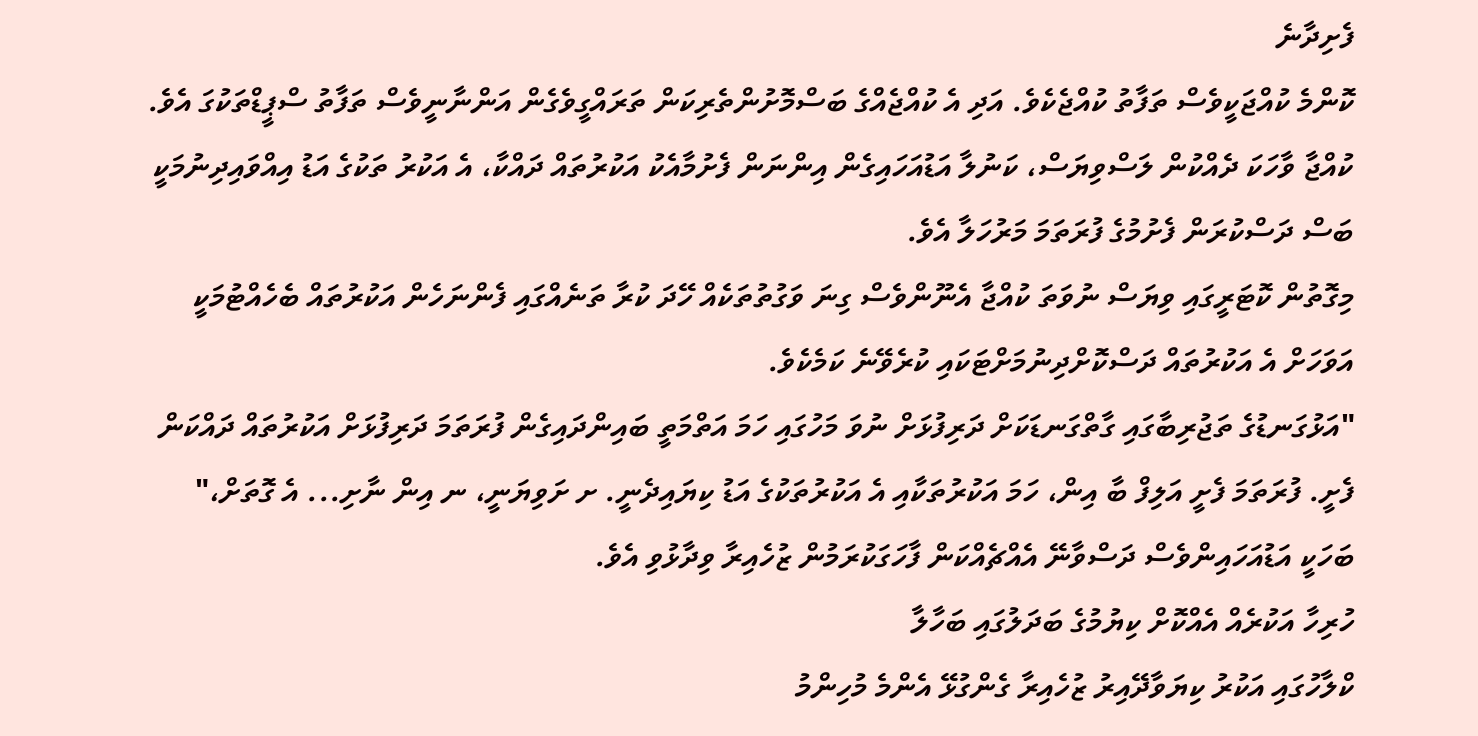ފެށިދާނެ
ކޮންމެ ކުއްޖަކީވެސް ތަފާތު ކުއްޖެކެވެ. އަދި އެ ކުއްޖެއްގެ ބަސްމޮށުންތެރިކަން ތަރައްގީވެގެން އަންނާނީވެސް ތަފާތު ސްޕީޑްތަކުގަ އެވެ. ކުއްޖާ ވާހަކަ ދެއްކުން ލަސްވިޔަސް، ކަނުލާ އަޑުއަހައިގެން އިންނަން ފެށުމާއެކު އަކުރުތައް ދައްކާ، އެ އަކުރު ތަކުގެ އަޑު އިއްވައިދިނުމަކީ ބަސް ދަސްކުރަން ފެށުމުގެ ފުރަތަމަ މަރުހަލާ އެވެ.
މިގޮތުން ކޮޓަރީގައި ވިޔަސް ނުވަތަ ކުއްޖާ އެނޫންވެސް ގިނަ ވަގުތުތަކެއް ހޭދަ ކުރާ ތަނެއްގައި ފެންނަހެން އަކުރުތައް ބެހެއްޓުމަކީ އަވަހަށް އެ އަކުރުތައް ދަސްކޮށްދިނުމަށްޓަކައި ކުރެވޭނެ ކަމެކެވެ.
"އަޅުގަނޑުގެ ތަޖުރިބާގައި ގާތްގަނޑަކަށް ދަރިފުޅަށް ނުވަ މަހުގައި ހަމަ އަތްމަތީ ބައިންދައިގެން ފުރަތަމަ ދަރިފުޅަށް އަކުރުތައް ދައްކަން ފެށީ. ފުރަތަމަ ފެށީ އަލިފް ބާ އިން، ހަމަ އަކުރުތަކާއި އެ އަކުރުތަކުގެ އަޑު ކިޔައިދެނީ. ށ ށަވިޔަނީ، ނ އިން ނާށި... އެ ގޮތަށް،" ބަހަކީ އަޑުއަހައިންވެސް ދަސްވާނޭ އެއްޗެއްކަން ފާހަގަކުރަމުން ޒުހެއިރާ ވިދާޅުވި އެވެ.
ހުރިހާ އަކުރެއް އެއްކޮށް ކިޔުމުގެ ބަދަލުގައި ބަހާލާ
ކްލާހުގައި އަކުރު ކިޔަވާދޭއިރު ޒުހެއިރާ ގެންގުޅޭ އެންމެ މުހިންމު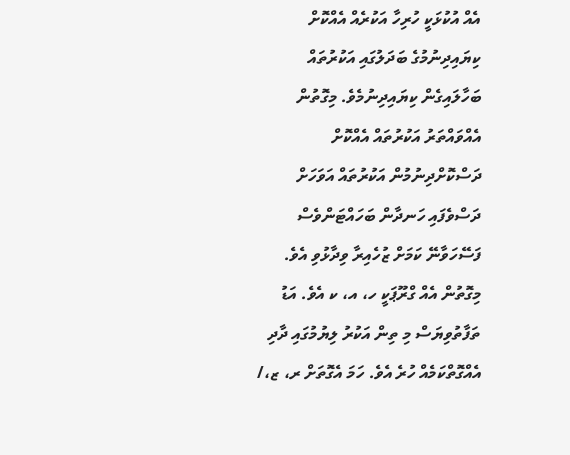އެއް އުކުޅަކީ ހުރިހާ އަކުރެއް އެއްކޮށް ކިޔައިދިނުމުގެ ބަދަލުގައި އަކުރުތައް ބަހާލައިގެން ކިޔައިދިނުމެވެ. މިގޮތުން އެއްވައްތަރު އަކުރުތައް އެއްކޮށް ދަސްކޮށްދިނުމުން އަކުރުތައް އަވަހަށް ދަސްވެފައި ހަނދާން ބަހައްޓަންވެސް ފަސޭހަވާނޭ ކަމަށް ޒުހެއިރާ ވިދާޅުވި އެވެ.
މިގޮތުން އެއް ގްރޫޕަކީ ހ، އ، ކ އެވެ. އަޑު ތަފާތުވިޔަސް މި ތިން އަކުރު ލިޔުމުގައި ދާދި އެއްގޮތްކަމެއް ހުރެ އެވެ. ހަމަ އެގޮތަށް ރ، ޒ،/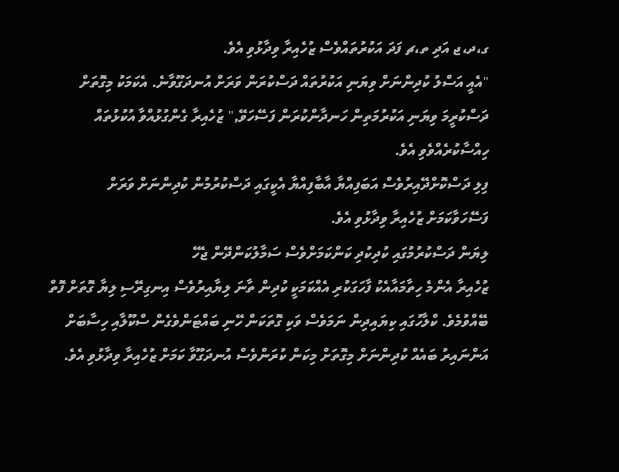ގ،ދ،ޖ އަދި ތ،ޗ ފަދަ އަކުރުތައްވެސް ޒުހެއިރާ ވިދާޅުވި އެވެ.
"އެއީ އަސްލު ކުދިންނަށް ވިޔަނި އަކުރުތައް ދަސްކުރަން ވަރަށް އުނދަގޫވާނެ. އެކަމަކު މިގޮތަށް ދަސްކުރީމަ ވިޔަނި އަކުރުމަތިން ހަނދާންކުރަން ފަސޭހަވޭ," ޒުހެއިރާ ގެންގުޅުއްވާ އުކުޅުތައް ހިއްސާކުރެއްވެވި އެވެ.
ފިލި ދަސްކޮށްދޭއިރުވެސް އަބަފިއްޔާ އާބާފިއްޔާ އެކީގައި ދަސްކުރުމުން ކުދިންނަށް ވަރަށް ފަސޭހަވާކަމަށް ޒުހެއިރާ ވިދާޅުވި އެވެ.
ލިޔަން ދަސްކުރުމުގައި ކުދިކުދި ކަންކަމަށްވެސް ސަމާލުކަންދޭން ޖެހޭ
ޒުހެއިރާ އެންމެ ހިތާމައާއެކު ފާހަގަކުރި އެއްކަމަކީ ކުދިން ތާނަ ލިޔާއިރުވެސް އިނގިރޭސި ލިޔާ ގޮތަށް ފޮތް ބޭއްވުމެވެ. ކްލާހުގައި ކިޔައިދިން ނަމަވެސް ވަކި ގޮތަކަން ހޭނި ބައްޓަންވެގެން ސްކޫލާއި ހިސާބަށް އަންނައިރު ބައެއް ކުދިންނަށް މިގޮތަށް މިކަން ކުރަންވެސް އުނދަގޫވާ ކަމަށް ޒުހެއިރާ ވިދާޅުވި އެވެ.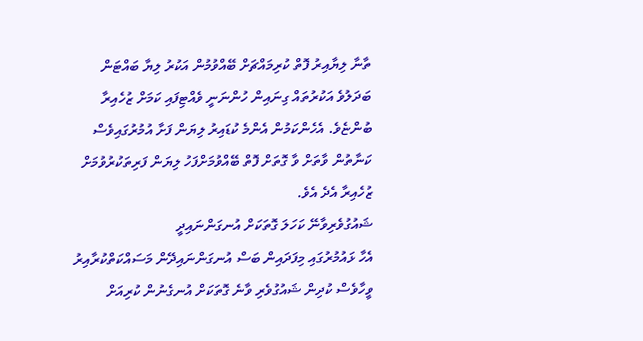ތާނާ ލިޔާއިރު ފޮތް ކުރިމައްޗަށް ބޭއްވުމުން އަކުރު ލިޔާ ބައްޓަން ބަދަލުވެ އަކުރުތައް ގިނައިން ހުންނަނީ ވެއްޓިފައި ކަމަށް ޒުހެއިރާ ބުންޏެވެ. އެހެންކަމުން އެންމެ ކުޑައިރު ލިޔަން ފަށާ އުމުރުގައިވެސް ކަނާތުން ވާތަށް ވާ ގޮތަށް ފޮތް ބޭއްވުމަށްފަހު ލިޔަން ފަރިތަކުރުވުމަށް ޒުހެއިރާ އެދެ އެވެ.
ޝައުގުވެރިވާނޭ ކަހަލަ ގޮތަކަށް އުނގަންނައިދީ
އެހާ ޅައުމުރުގައި މިފަދައިން ބަސް އުނގަންނައިދޭން މަސައްކަތްކުރާއިރު ވީހާވެސް ކުދިން ޝައުގުވެރި ވާނެ ގޮތަކަށް އުނގެނުން ކުރިއަށް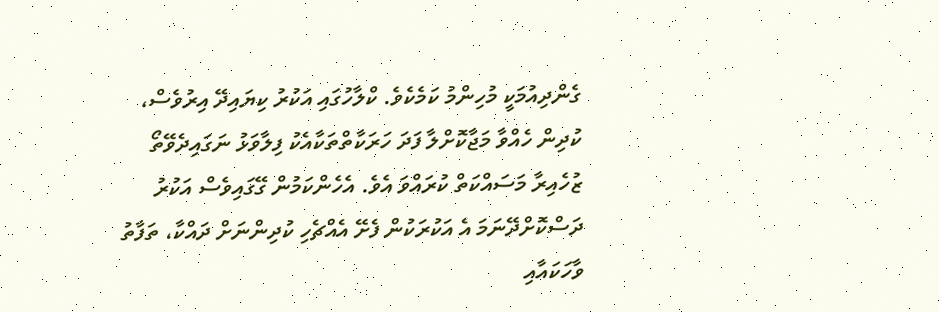ގެންދިއުމަކީ މުހިންމު ކަމެކެވެ. ކްލާހުގައި އަކުރު ކިޔައިދޭ އިރުވެސް، ކުދިން ހެއްވާ މަޖާކޮށްލާ ފަދަ ހަރަކާތްތަކާއެކު ފިލާވަޅު ނަގައިދެވޭތޯ ޒުހެއިރާ މަސައްކަތް ކުރައްވަ އެވެ. އެހެންކަމުން ގޭގައިވެސް އަކުރު ދަސްކޮށްދޭނަމަ އެ އަކުރަކުން ފެށޭ އެއްޗެހި ކުދިންނަށް ދައްކާ، ތަފާތު ވާހަކައާއި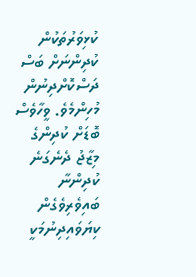ކުޅިވަރުތަކުން ކުދިންނަށް ބަސް ދަސްކޮށްދިނުން މުހިންމެވެ. ވީހާވެސް ބޮޑަށް ކުދިންގެ މިޒާޖު ދެނެގަނެ ކުދިންނާ ބައިވެރިވެގެން ކިޔަވައިދިނުމަކީ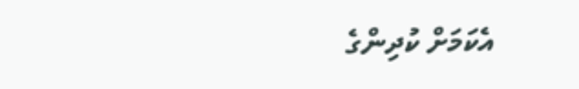އެކަމަށް ކުދިންގެ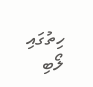ހިތުގައި ލޯބި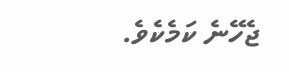ޖެހޭނެ ކަމެކެވެ.